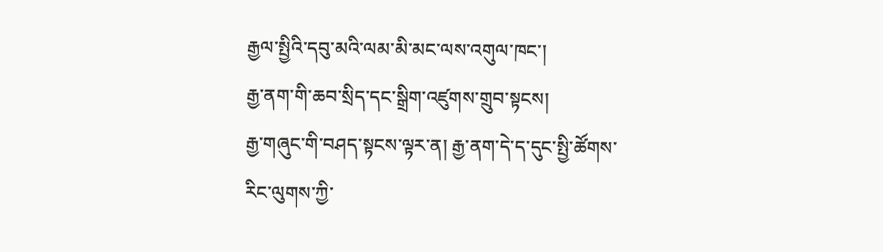རྒྱལ་སྤྱིའི་དབུ་མའི་ལམ་མི་མང་ལས་འགུལ་ཁང་།
རྒྱ་ནག་གི་ཆབ་སྲིད་དང་སྒྲིག་འཛུགས་གྲུབ་སྟངས།
རྒྱ་གཞུང་གི་བཤད་སྟངས་ལྟར་ན། རྒྱ་ནག་དེ་ད་དུང་སྤྱི་ཚོགས་རིང་ལུགས་ཀྱི་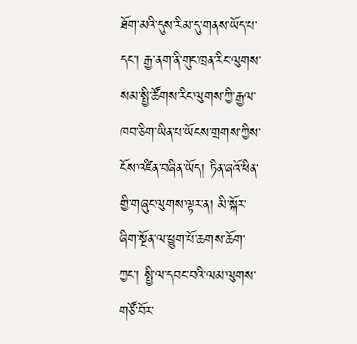ཐོག་མའི་དུས་རིམ་དུ་གནས་ཡོད་པ་དང་། རྒྱ་ནག་ནི་གུང་ཁྲན་རིང་ལུགས་སམ་སྤྱི་ཚོགས་རིང་ལུགས་ཀྱི་རྒྱལ་ཁབ་ཅིག་ཡིན་པ་ཡོངས་གྲགས་ཀྱིས་ངོས་འཛིན་བཞིན་ཡོད། ཏིན་ཞའོ་ཕིན་གྱི་གཞུང་ལུགས་ལྟར་ན། མི་སྐོར་ཞིག་སྔོན་ལ་ཕྱུག་པོ་ཆགས་ཆོག་ཀྱང་། སྤྱི་ལ་དབང་བའི་ལམ་ལུགས་གཙོ་བོར་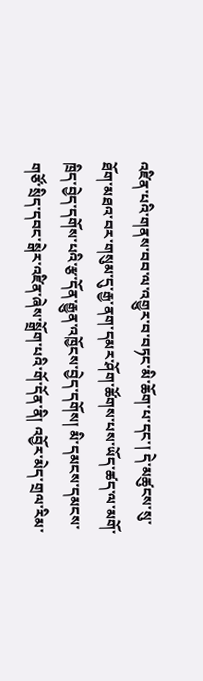འཛིན་པའི་གནས་བབ་ལ་འགྱུར་བ་བཏང་མི་ཆོག་པ་དང་། དེ་མཚུངས་སུ་ཐོག་མཐའ་བར་གསུམ་དུ་རྒྱ་ནག་དམར་ཤོག་ཚོགས་པས་ཡོད་ཚད་ལ་མགོ་ཁྲིད་བྱེད་དགོས་པའི་རྩ་དོན་རྒྱུན་འཁྱོངས་བྱེད་དགོས། མི་དམངས་དམངས་གཙོ་སྲིད་དབང་སྒེར་འཛིན་ཞེས་སྒྲོག་པའི་གོ་དོན་ནི། འབྱོར་མེད་གྲལ་རིམ་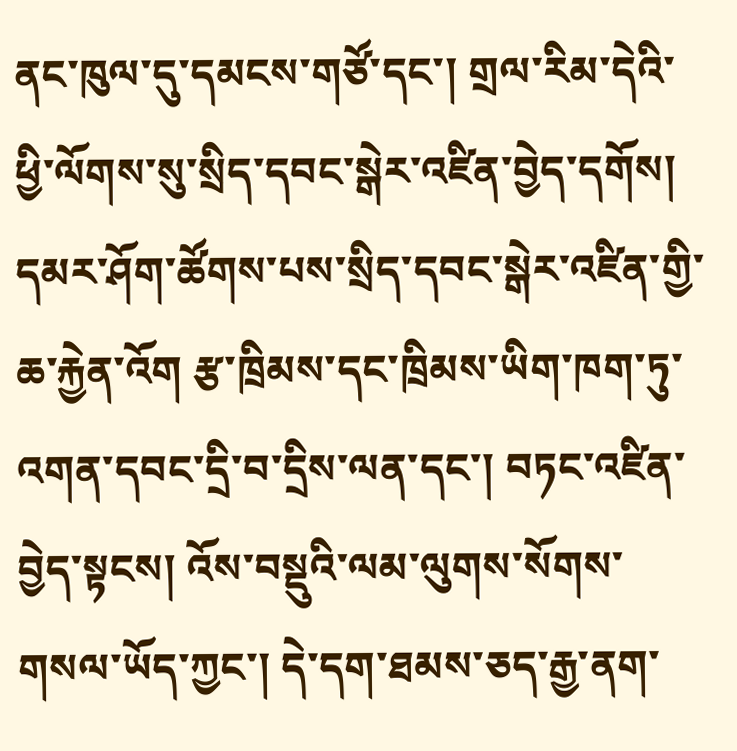ནང་ཁུལ་དུ་དམངས་གཙོ་དང་། གྲལ་རིམ་དེའི་ཕྱི་ལོགས་སུ་སྲིད་དབང་སྒེར་འཛིན་བྱེད་དགོས། དམར་ཤོག་ཚོགས་པས་སྲིད་དབང་སྒེར་འཛིན་གྱི་ཆ་རྐྱེན་འོག རྩ་ཁྲིམས་དང་ཁྲིམས་ཡིག་ཁག་ཏུ་འགན་དབང་དྲི་བ་དྲིས་ལན་དང་། བཏང་འཛིན་བྱེད་སྟངས། འོས་བསྡུའི་ལམ་ལུགས་སོགས་གསལ་ཡོད་ཀྱང་། དེ་དག་ཐམས་ཅད་རྒྱ་ནག་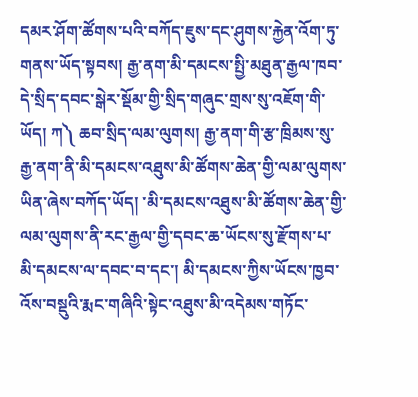དམར་ཤོག་ཚོགས་པའི་བཀོད་ཇུས་དང་ཤུགས་རྐྱེན་འོག་ཏུ་གནས་ཡོད་སྟབས། རྒྱ་ནག་མི་དམངས་སྤྱི་མཐུན་རྒྱལ་ཁབ་དེ་སྲིད་དབང་སྒེར་སྡོམ་གྱི་སྲིད་གཞུང་གྲས་སུ་འཇོག་གི་ཡོད། ཀ༽ ཆབ་སྲིད་ལམ་ལུགས། རྒྱ་ནག་གི་རྩ་ཁྲིམས་སུ་རྒྱ་ནག་ནི་མི་དམངས་འཐུས་མི་ཚོགས་ཆེན་གྱི་ལམ་ལུགས་ཡིན་ཞེས་བཀོད་ཡོད། ་མི་དམངས་འཐུས་མི་ཚོགས་ཆེན་གྱི་ལམ་ལུགས་ནི་རང་རྒྱལ་གྱི་དབང་ཆ་ཡོངས་སུ་རྫོགས་པ་མི་དམངས་ལ་དབང་བ་དང་། མི་དམངས་ཀྱིས་ཡོངས་ཁྱབ་འོས་བསྡུའི་རྨང་གཞིའི་སྟེང་འཐུས་མི་འདེམས་གཏོང་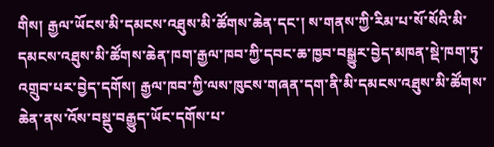གིས། རྒྱལ་ཡོངས་མི་དམངས་འཐུས་མི་ཚོགས་ཆེན་དང་། ས་གནས་ཀྱི་རིམ་པ་སོ་སོའི་མི་དམངས་འཐུས་མི་ཚོགས་ཆེན་ཁག་རྒྱལ་ཁབ་ཀྱི་དབང་ཆ་ཁྱབ་བསྒྱུར་བྱེད་མཁན་སྡེ་ཁག་ཏུ་འགྲུབ་པར་བྱེད་དགོས། རྒྱལ་ཁབ་ཀྱི་ལས་ཁུངས་གཞན་དག་ནི་མི་དམངས་འཐུས་མི་ཚོགས་ཆེན་ནས་འོས་བསྡུ་བརྒྱུད་ཡོང་དགོས་པ་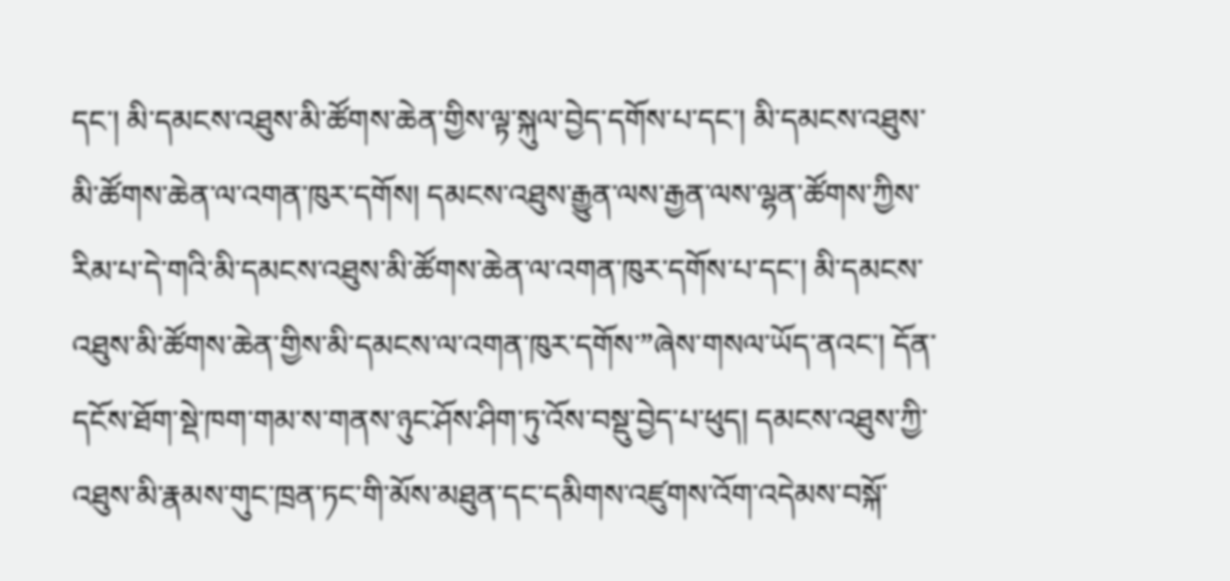དང་། མི་དམངས་འཐུས་མི་ཚོགས་ཆེན་གྱིས་ལྟ་སྐུལ་བྱེད་དགོས་པ་དང་། མི་དམངས་འཐུས་མི་ཚོགས་ཆེན་ལ་འགན་ཁུར་དགོས། དམངས་འཐུས་རྒྱུན་ལས་རྒྱན་ལས་ལྷན་ཚོགས་ཀྱིས་རིམ་པ་དེ་གའི་མི་དམངས་འཐུས་མི་ཚོགས་ཆེན་ལ་འགན་ཁུར་དགོས་པ་དང་། མི་དམངས་འཐུས་མི་ཚོགས་ཆེན་གྱིས་མི་དམངས་ལ་འགན་ཁུར་དགོས་”ཞེས་གསལ་ཡོད་ནའང་། དོན་དངོས་ཐོག་སྡེ་ཁག་གམ་ས་གནས་ཉུང་ཤོས་ཤིག་ཏུ་འོས་བསྡུ་བྱེད་པ་ཕུད། དམངས་འཐུས་ཀྱི་འཐུས་མི་རྣམས་གུང་ཁྲན་ཏང་གི་མོས་མཐུན་དང་དམིགས་འཛུགས་འོག་འདེམས་བསྐོ་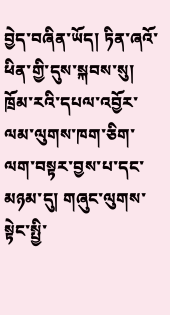བྱེད་བཞིན་ཡོད། ཏིན་ཞའོ་ཕིན་གྱི་དུས་སྐབས་སུ། ཁྲོམ་རའི་དཔལ་འབྱོར་ལམ་ལུགས་ཁག་ཅིག་ལག་བསྟར་བྱས་པ་དང་མཉམ་དུ། གཞུང་ལུགས་སྟེང་སྤྱི་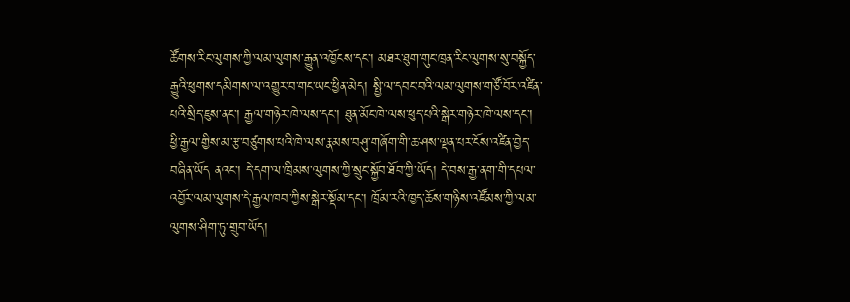ཚོགས་རིང་ལུགས་ཀྱི་ལམ་ལུགས་རྒྱུན་འཁྱོངས་དང་། མཐར་ཐུག་གུང་ཁྲན་རིང་ལུགས་སུ་བསྐྱོད་རྒྱུའི་ཕུགས་དམིགས་ལ་འགྱུར་བ་གང་ཡང་ཕྱིན་མེད། སྤྱི་ལ་དབང་བའི་ལམ་ལུགས་གཙོ་བོར་འཛིན་པའི་སྲིད་ཇུས་ནང་། རྒྱལ་གཉེར་ཁེ་ལས་དང་། ཐུན་མོང་ཁེ་ལས་ཕུད་པའི་སྒེར་གཉེར་ཁེ་ལས་དང་། ཕྱི་རྒྱལ་གྱིས་མ་རྩ་བཙུགས་པའི་ཁེ་ལས་རྣམས་བཤུ་གཞོག་གི་ཆ་ཤས་ལྡན་པར་ངོས་འཛིན་བྱེད་བཞིན་ཡོད ནའང་། དེ་དག་ལ་ཁྲིམས་ལུགས་ཀྱི་སྲུང་སྐྱོབ་ཐོབ་ཀྱི་ཡོད། དེ་བས་རྒྱ་ནག་གི་དཔལ་འབྱོར་ལམ་ལུགས་དེ་རྒྱལ་ཁབ་ཀྱིས་སྒེར་སྡོམ་དང་། ཁྲོམ་རའི་ཁྱད་ཆོས་གཉིས་འཛོམས་ཀྱི་ལམ་ལུགས་ཤིག་ཏུ་གྲུབ་ཡོད།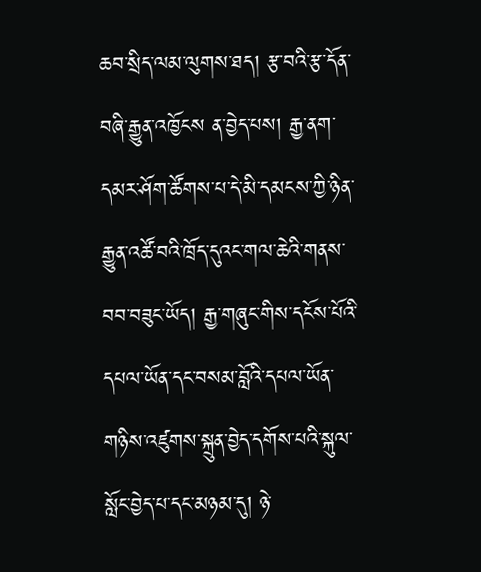ཆབ་སྲིད་ལམ་ལུགས་ཐད། རྩ་བའི་རྩ་དོན་བཞི་རྒྱུན་འཁྱོངས ན་བྱེད་པས། རྒྱ་ནག་དམར་ཤོག་ཚོགས་པ་དེ་མི་དམངས་ཀྱི་ཉིན་རྒྱུན་འཚོ་བའི་ཁྲོད་དུའང་གལ་ཆེའི་གནས་བབ་བཟུང་ཡོད། རྒྱ་གཞུང་གིས་དངོས་པོའི་དཔལ་ཡོན་དང་བསམ་བློའི་དཔལ་ཡོན་གཉིས་འཛུགས་སྐྲུན་བྱེད་དགོས་པའི་སྐུལ་སློང་བྱེད་པ་དང་མཉམ་དུ། ཉེ་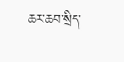ཆར་ཆབ་སྲིད་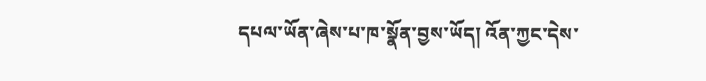དཔལ་ཡོན་ཞེས་པ་ཁ་སྣོན་བྱས་ཡོད། འོན་ཀྱང་དེས་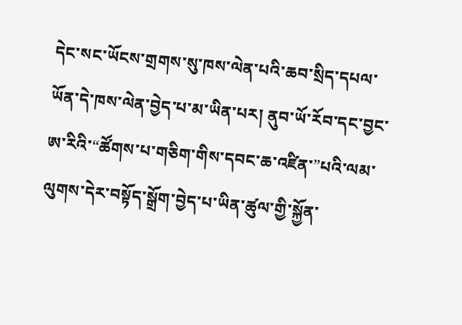དེང་སང་ཡོངས་གྲགས་སུ་ཁས་ལེན་པའི་ཆབ་སྲིད་དཔལ་ཡོན་དེ་ཁས་ལེན་བྱེད་པ་མ་ཡིན་པར། ནུབ་ཡོ་རོབ་དང་བྱང་ཨ་རིའི་“ཚོགས་པ་གཅིག་གིས་དབང་ཆ་འཛིན་”པའི་ལམ་ལུགས་དེར་བསྟོད་སྒྲོག་བྱེད་པ་ཡིན་ཚུལ་གྱི་སྐྱོན་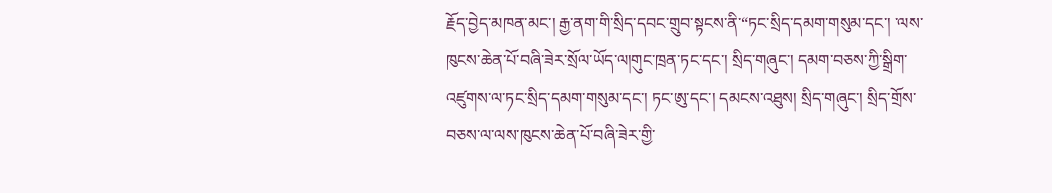རྗོད་བྱེད་མཁན་མང་། རྒྱ་ནག་གི་སྲིད་དབང་གྲུབ་སྟངས་ནི་“ཏང་སྲིད་དམག་གསུམ་དང་། ་ལས་ཁུངས་ཆེན་པོ་བཞི་ཟེར་སྲོལ་ཡོད་ལ།གུང་ཁྲན་ཏང་དང་། སྲིད་གཞུང་། དམག་བཅས་ཀྱི་སྒྲིག་འཛུགས་ལ་ཏང་སྲིད་དམག་གསུམ་དང་། ཏང་ཨུ་དང་། དམངས་འཐུས། སྲིད་གཞུང་། སྲིད་གྲོས་བཅས་ལ་ལས་ཁུངས་ཆེན་པོ་བཞི་ཟེར་གྱི་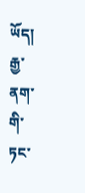ཡོད། རྒྱ་ནག་གི་ཏང་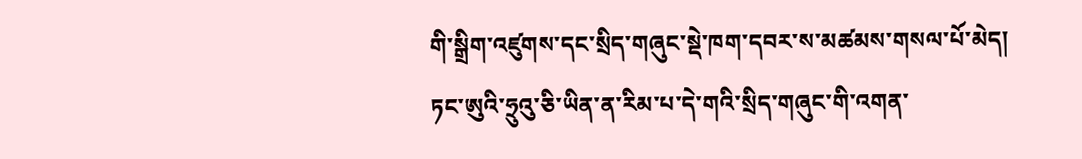གི་སྒྲིག་འཛུགས་དང་སྲིད་གཞུང་སྡེ་ཁག་དབར་ས་མཚམས་གསལ་པོ་མེད། ཏང་ཨུའི་ཧྲུའུ་ཅི་ཡིན་ན་རིམ་པ་དེ་གའི་སྲིད་གཞུང་གི་འགན་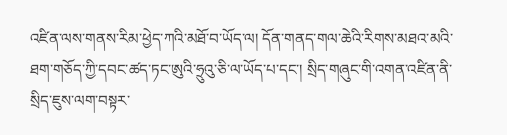འཛིན་ལས་གནས་རིམ་ཕྱེད་ཀའི་མཐོ་བ་ཡོད་ལ། དོན་གནད་གལ་ཆེའི་རིགས་མཐའ་མའི་ཐག་གཅོད་ཀྱི་དབང་ཚད་ཏང་ཨུའི་ཧྲུའུ་ཅི་ལ་ཡོད་པ་དང་། སྲིད་གཞུང་གི་འགན་འཛིན་ནི་སྲིད་ཇུས་ལག་བསྟར་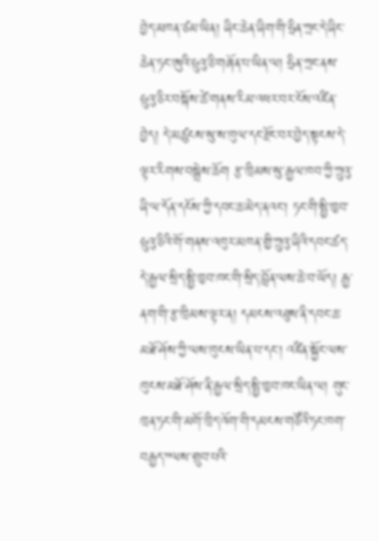བྱེད་མཁན་ཙམ་ཡིན། ཞིང་ཆེན་ཞིག་གི་ཧྲིན་ཀྲང་དེ་ཞིང་ཆེན་ཏང་ཨུའི་ཧྲུའུ་ཅི་གཞོན་པ་ཡིན་ལ། ཧྲིན་ཀྲང་ནས་ཧྲུའུ་ཅིར་བསྐོས་ཚེ་གནས་རིམ་འཕར་བར་ངོས་འཛིན་བྱེད། དེ་མཚུངས་སུ་ས་ཁུལ་དང་རྫོང་བར་བྱེད་སྟངས་དེ་ལྟར་རིགས་བསྒྲེས་ཆོག རྩ་ཁྲིམས་སུ་རྒྱལ་ཁབ་ཀྱི་ཀྲུའུ་ཞི་ལ་དོན་དངོས་ཀྱི་དབང་ཆ་མེད་ནའང་། ཏང་གི་སྤྱི་ཁྱབ་ཧྲུའུ་ཅིའི་གོ་གནས་འཁུར་མཁན་གྱི་ཀྲུའུ་ཞིའི་དབང་ཚད་དེ་རྒྱལ་སྲིད་སྤྱི་ཁྱབ་ཁང་གི་སྲིད་བློན་ལས་ཆེ་བ་ཡོད། རྒྱ་ནག་གི་རྩ་ཁྲིམས་ལྟར་ན། དམངས་འཐུས་ནི་དབང་ཆ་མཐོ་ཤོས་ཀྱི་ལས་ཁུངས་ཡིན་པ་དང་། འཛིན་སྐྱོང་ལས་ཁུངས་མཐོ་ཤོས་ནི་རྒྱལ་སྲིད་སྤྱི་ཁྱབ་ཁང་ཡིན་ལ། གུང་ཁྲན་ཏང་གི་མགོ་ཁྲིད་འོག་གི་དམངས་གཙོའི་ཏང་ཁག་བརྒྱད་”ལས་གྲུབ་པའི་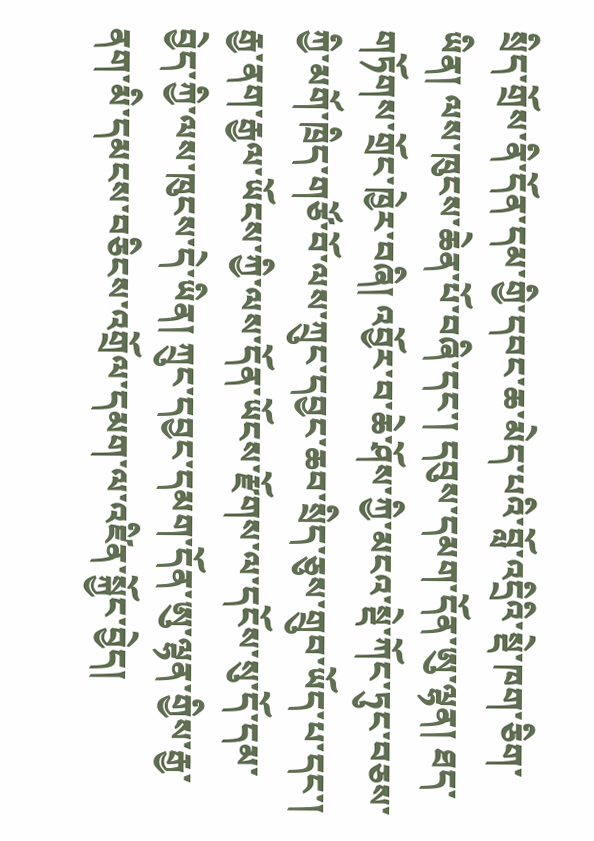སྲིད་གྲོས་ནི་དོན་དམ་གྱི་དབང་ཆ་མེད་པའི་བློ་འདྲིའི་སྡེ་ཁག་ཅིག་ཡིན། ལས་ཁུངས་ཆེན་པོ་བཞི་དང་། དབུས་དམག་དོན་ཨུ་ལྷན། ཐད་གཏོགས་གྲོང་ཁྱེར་བཞི། འབྱོར་བ་ཆེ་ཤོས་ཀྱི་མངའ་སྡེ་ཀོང་ཏུང་བཅས་ཀྱི་མགོ་ཁྲིད་གཙོ་བོ་ལས་ཀྲུང་དབྱང་ཆབ་སྲིད་ཅུས་གྲུབ་ཡོད་པ་དང་། རྒྱ་ནག་རྒྱལ་ཡོངས་ཀྱི་ལས་དོན་ཡོངས་རྫོགས་ལ་དངོས་སུ་དོ་དམ་བྱེད་ཀྱི་ལས་ཁུངས་དེ་ཡིན། ཀྲུང་དབྱང་དམག་དོན་ཨུ་ལྷན་གྱིས་རྒྱ་ནག་མི་དམངས་བཅིངས་འགྲོལ་དམག་ལ་འཛིན་སྐྱོང་བྱེད།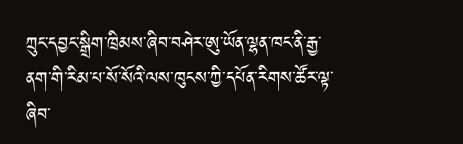ཀྲུང་དབྱང་སྒྲིག་ཁྲིམས་ཞིབ་བཤེར་ཨུ་ཡོན་ལྷན་ཁང་ནི་རྒྱ་ནག་གི་རིམ་པ་སོ་སོའི་ལས་ཁུངས་ཀྱི་དཔོན་རིགས་ཚོར་ལྟ་ཞིབ་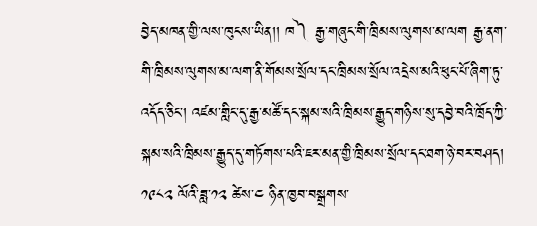བྱེད་མཁན་གྱི་ལས་ཁུངས་ཡིན།། ཁ༽ རྒྱ་གཞུང་གི་ཁྲིམས་ལུགས་མ་ལག རྒྱ་ནག་གི་ཁྲིམས་ལུགས་མ་ལག་ནི་གོམས་སྲོལ་དང་ཁྲིམས་སྲོལ་འདྲེས་མའི་ཕུང་པོ་ཞིག་ཏུ་འདོད་ཅིང་། འཛམ་གླིང་དུ་རྒྱ་མཚོ་དང་སྐམ་སའི་ཁྲིམས་རྒྱུད་གཉིས་སུ་དབྱེ་བའི་ཁྲོད་ཀྱི་སྐམ་སའི་ཁྲིམས་རྒྱུད་དུ་གཏོགས་པའི་ཇར་མན་གྱི་ཁྲིམས་སྲོལ་དང་ཐག་ཉེ་བར་བཤད། ༡༩༨༢ ལོའི་ཟླ་༡༢ ཚེས་༤ ཉིན་ཁྱབ་བསྒྲགས་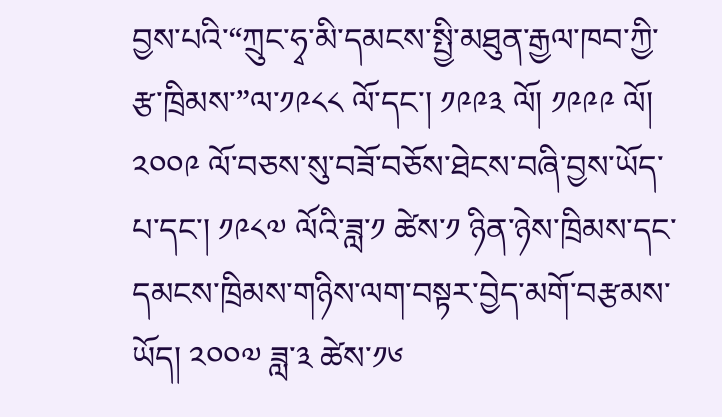བྱས་པའི་“ཀྲུང་ཧྭ་མི་དམངས་སྤྱི་མཐུན་རྒྱལ་ཁབ་ཀྱི་རྩ་ཁྲིམས་”ལ་༡༩༨༨ ལོ་དང་། ༡༩༩༣ ལོ། ༡༩༩༩ ལོ། ༢༠༠༩ ལོ་བཅས་སུ་བཟོ་བཅོས་ཐེངས་བཞི་བྱས་ཡོད་པ་དང་། ༡༩༨༧ ལོའི་ཟླ་༡ ཚེས་༡ ཉིན་ཉེས་ཁྲིམས་དང་དམངས་ཁྲིམས་གཉིས་ལག་བསྟར་བྱེད་མགོ་བརྩམས་ཡོད། ༢༠༠༧ ཟླ་༣ ཚེས་༡༦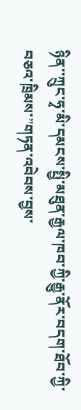ཉིན་་ཀྲུང་ཧྭ་མི་དམངས་སྤྱི་མཐུན་རྒྱལ་ཁབ་ཀྱི་རྒྱུ་ནོར་བདག་ཐོབ་ཀྱི་བཅའ་ཁྲིམས་”གཏན་འབེབས་བྱས་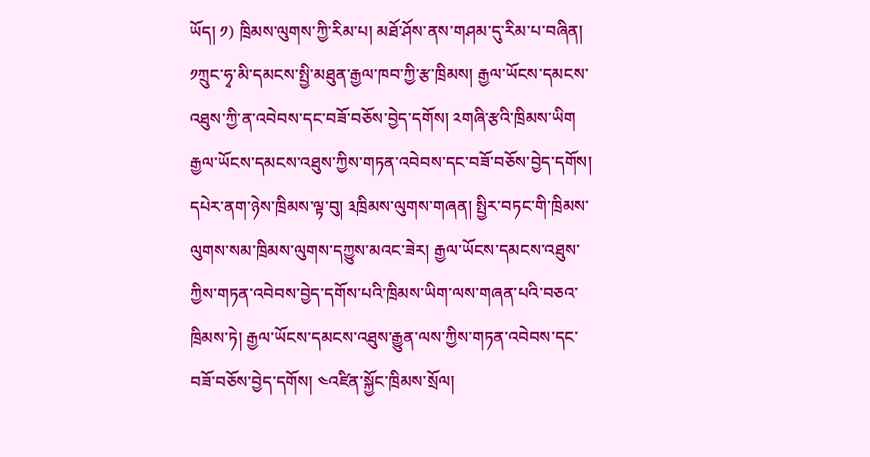ཡོད། ༡) ཁྲིམས་ལུགས་ཀྱི་རིམ་པ། མཐོ་ཤོས་ནས་གཤམ་དུ་རིམ་པ་བཞིན། ༡ཀྲུང་ཧྭ་མི་དམངས་སྤྱི་མཐུན་རྒྱལ་ཁབ་ཀྱི་རྩ་ཁྲིམས། རྒྱལ་ཡོངས་དམངས་འཐུས་ཀྱི་ན་འབེབས་དང་བཟོ་བཅོས་བྱེད་དགོས། ༢གཞི་རྩའི་ཁྲིམས་ཡིག རྒྱལ་ཡོངས་དམངས་འཐུས་ཀྱིས་གཏན་འབེབས་དང་བཟོ་བཅོས་བྱེད་དགོས། དཔེར་ནག་ཉེས་ཁྲིམས་ལྟ་བུ། ༣ཁྲིམས་ལུགས་གཞན། སྤྱིར་བཏང་གི་ཁྲིམས་ལུགས་སམ་ཁྲིམས་ལུགས་དཀྱུས་མའང་ཟེར། རྒྱལ་ཡོངས་དམངས་འཐུས་ཀྱིས་གཏན་འབེབས་བྱེད་དགོས་པའི་ཁྲིམས་ཡིག་ལས་གཞན་པའི་བཅའ་ཁྲིམས་ཏེ། རྒྱལ་ཡོངས་དམངས་འཐུས་རྒྱུན་ལས་ཀྱིས་གཏན་འབེབས་དང་བཟོ་བཅོས་བྱེད་དགོས། ༤འཛིན་སྐྱོང་ཁྲིམས་སྲོལ།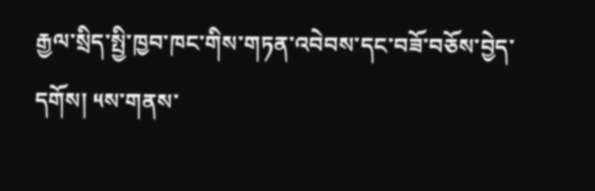རྒྱལ་སྲིད་སྤྱི་ཁྱབ་ཁང་གིས་གཏན་འབེབས་དང་བཟོ་བཅོས་བྱེད་དགོས། ༥ས་གནས་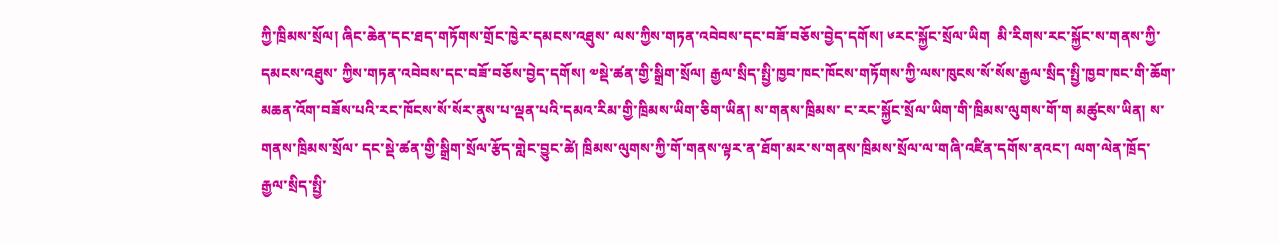ཀྱི་ཁྲིམས་སྲོལ། ཞིང་ཆེན་དང་ཐད་གཏོགས་གྲོང་ཁྱེར་དམངས་འཐུས་ ལས་ཀྱིས་གཏན་འབེབས་དང་བཟོ་བཅོས་བྱེད་དགོས། ༦རང་སྐྱོང་སྲོལ་ཡིག  མི་རིགས་རང་སྐྱོང་ས་གནས་ཀྱི་དམངས་འཐུས་ ཀྱིས་གཏན་འབེབས་དང་བཟོ་བཅོས་བྱེད་དགོས། ༧སྡེ་ཚན་གྱི་སྒྲིག་སྲོལ། རྒྱལ་སྲིད་སྤྱི་ཁྱབ་ཁང་ཁོངས་གཏོགས་ཀྱི་ལས་ཁུངས་སོ་སོས་རྒྱལ་སྲིད་སྤྱི་ཁྱབ་ཁང་གི་ཆོག་མཆན་འོག་བཟོས་པའི་རང་ཁོངས་སོ་སོར་ནུས་པ་ལྡན་པའི་དམའ་རིམ་གྱི་ཁྲིམས་ཡིག་ཅིག་ཡིན། ས་གནས་ཁྲིམས་ ང་རང་སྐྱོང་སྲོལ་ཡིག་གི་ཁྲིམས་ལུགས་གོ་ག མཚུངས་ཡིན། ས་གནས་ཁྲིམས་སྲོལ་ དང་སྡེ་ཚན་གྱི་སྒྲིག་སྲོལ་རྩོད་གླེང་བྱུང་ཚེ། ཁྲིམས་ལུགས་ཀྱི་གོ་གནས་ལྟར་ན་ཐོག་མར་ས་གནས་ཁྲིམས་སྲོལ་ལ་གཞི་འཛིན་དགོས་ནའང་། ལག་ལེན་ཁྲོད་རྒྱལ་སྲིད་སྤྱི་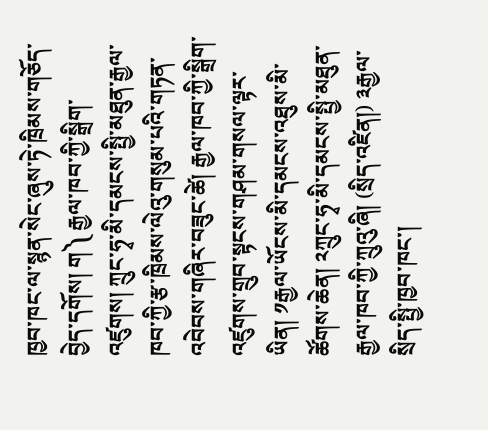ཁྱབ་ཁང་ལ་སྙན་སེང་ཞུས་ཏེ་ཁྲིམས་གཅོད་བྱེད་དགོས། ག༽ རྒྱལ་ཁབ་ཀྱི་སྒྲིག་འཛུགས། ཀྲུང་ཧྭ་མི་དམངས་སྤྱི་མཐུན་རྒྱལ་ཁབ་ཀྱི་རྩ་ཁྲིམས་ལེའུ་གསུམ་པའི་གཏན་འབེབས་གཞིར་བཟུང་ཚེ། རྒྱལ་ཁབ་ཀྱི་སྒྲིག་འཛུགས་གྲུབ་སྟངས་གཤམ་གསལ་ལྟར་ཡིན། ༡རྒྱལ་ཡོངས་མི་དམངས་འཐུས་མི་ཚོགས་ཆེན། ༢ཀྲུང་ཧྭ་མི་དམངས་སྤྱི་མཐུན་རྒྱལ་ཁབ་ཀྱི་ཀྲུའུ་ཞི། (སྲིད་འཛིན།) ༣རྒྱལ་སྲིད་སྤྱི་ཁྱབ་ཁང་།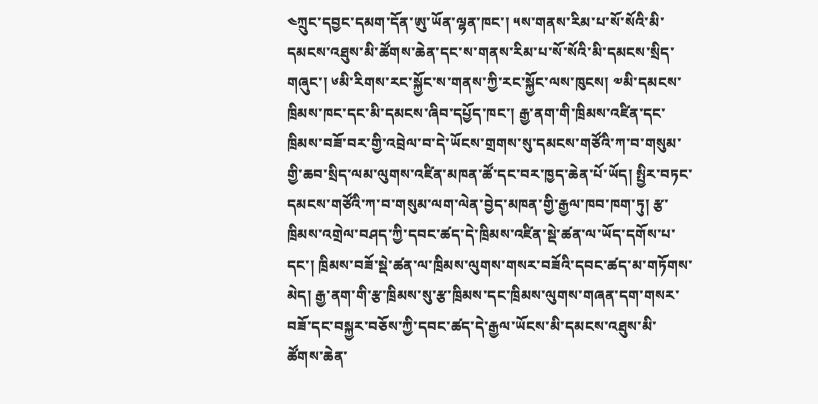༤ཀྲུང་དབྱང་དམག་དོན་ཨུ་ཡོན་ལྷན་ཁང་། ༥ས་གནས་རིམ་པ་སོ་སོའི་མི་དམངས་འཐུས་མི་ཚོགས་ཆེན་དང་ས་གནས་རིམ་པ་སོ་སོའི་མི་དམངས་སྲིད་གཞུང་། ༦མི་རིགས་རང་སྐྱོང་ས་གནས་ཀྱི་རང་སྐྱོང་ལས་ཁུངས། ༧མི་དམངས་ཁྲིམས་ཁང་དང་མི་དམངས་ཞིབ་དཔྱོད་ཁང་། རྒྱ་ནག་གི་ཁྲིམས་འཛིན་དང་ཁྲིམས་བཟོ་བར་གྱི་འབྲེལ་བ་དེ་ཡོངས་གྲགས་སུ་དམངས་གཙོའི་ཀ་བ་གསུམ་གྱི་ཆབ་སྲིད་ལམ་ལུགས་འཛིན་མཁན་ཚོ་དང་བར་ཁྱད་ཆེན་པོ་ཡོད། སྤྱིར་བཏང་དམངས་གཙོའི་ཀ་བ་གསུམ་ལག་ལེན་བྱེད་མཁན་གྱི་རྒྱལ་ཁབ་ཁག་ཏུ། རྩ་ཁྲིམས་འགྲེལ་བཤད་ཀྱི་དབང་ཚད་དེ་ཁྲིམས་འཛིན་སྡེ་ཚན་ལ་ཡོད་དགོས་པ་དང་། ཁྲིམས་བཟོ་སྡེ་ཚན་ལ་ཁྲིམས་ལུགས་གསར་བཟོའི་དབང་ཚད་མ་གཏོགས་མེད། རྒྱ་ནག་གི་རྩ་ཁྲིམས་སུ་རྩ་ཁྲིམས་དང་ཁྲིམས་ལུགས་གཞན་དག་གསར་བཟོ་དང་བསྐྱར་བཅོས་ཀྱི་དབང་ཚད་དེ་རྒྱལ་ཡོངས་མི་དམངས་འཐུས་མི་ཚོགས་ཆེན་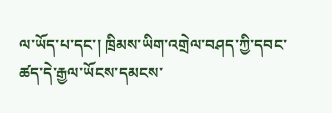ལ་ཡོད་པ་དང་། ཁྲིམས་ཡིག་འགྲེལ་བཤད་ཀྱི་དབང་ཚད་དེ་རྒྱལ་ཡོངས་དམངས་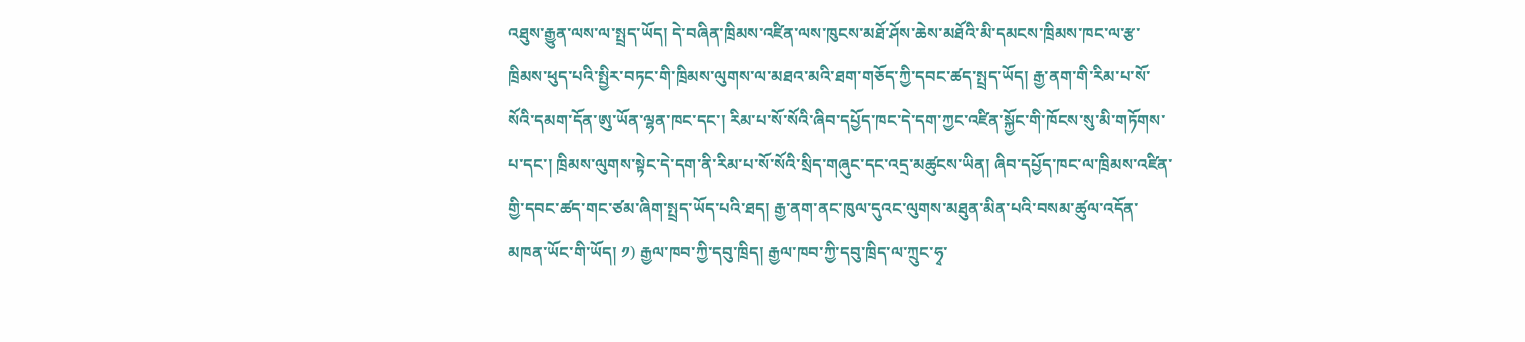འཐུས་རྒྱུན་ལས་ལ་སྤྲད་ཡོད། དེ་བཞིན་ཁྲིམས་འཛིན་ལས་ཁུངས་མཐོ་ཤོས་ཆེས་མཐོའི་མི་དམངས་ཁྲིམས་ཁང་ལ་རྩ་ཁྲིམས་ཕུད་པའི་སྤྱིར་བཏང་གི་ཁྲིམས་ལུགས་ལ་མཐའ་མའི་ཐག་གཅོད་ཀྱི་དབང་ཚད་སྤྲད་ཡོད། རྒྱ་ནག་གི་རིམ་པ་སོ་སོའི་དམག་དོན་ཨུ་ཡོན་ལྷན་ཁང་དང་། རིམ་པ་སོ་སོའི་ཞིབ་དཔྱོད་ཁང་དེ་དག་ཀྱང་འཛིན་སྐྱོང་གི་ཁོངས་སུ་མི་གཏོགས་པ་དང་། ཁྲིམས་ལུགས་སྟེང་དེ་དག་ནི་རིམ་པ་སོ་སོའི་སྲིད་གཞུང་དང་འདྲ་མཚུངས་ཡིན། ཞིབ་དཔྱོད་ཁང་ལ་ཁྲིམས་འཛིན་གྱི་དབང་ཚད་གང་ཙམ་ཞིག་སྤྲད་ཡོད་པའི་ཐད། རྒྱ་ནག་ནང་ཁུལ་དུའང་ལུགས་མཐུན་མིན་པའི་བསམ་ཚུལ་འདོན་མཁན་ཡོང་གི་ཡོད། ༡) རྒྱལ་ཁབ་ཀྱི་དབུ་ཁྲིད། རྒྱལ་ཁབ་ཀྱི་དབུ་ཁྲིད་ལ་ཀྲུང་ཧྭ་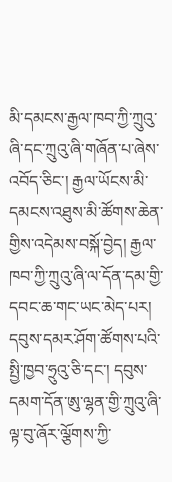མི་དམངས་རྒྱལ་ཁབ་ཀྱི་ཀྲུའུ་ཞི་དང་ཀྲུའུ་ཞི་གཞོན་པ་ཞེས་འབོད་ཅིང་། རྒྱལ་ཡོངས་མི་དམངས་འཐུས་མི་ཚོགས་ཆེན་གྱིས་འདེམས་བསྐོ་བྱེད། རྒྱལ་ཁབ་ཀྱི་ཀྲུའུ་ཞི་ལ་དོན་དམ་གྱི་དབང་ཆ་གང་ཡང་མེད་པར། དབུས་དམར་ཤོག་ཚོགས་པའི་སྤྱི་ཁྱབ་ཧྲུའུ་ཅི་དང་། དབུས་དམག་དོན་ཨུ་ལྷན་གྱི་ཀྲུའུ་ཞི་ལྟ་བུ་ཞོར་ལྕོགས་ཀྱི་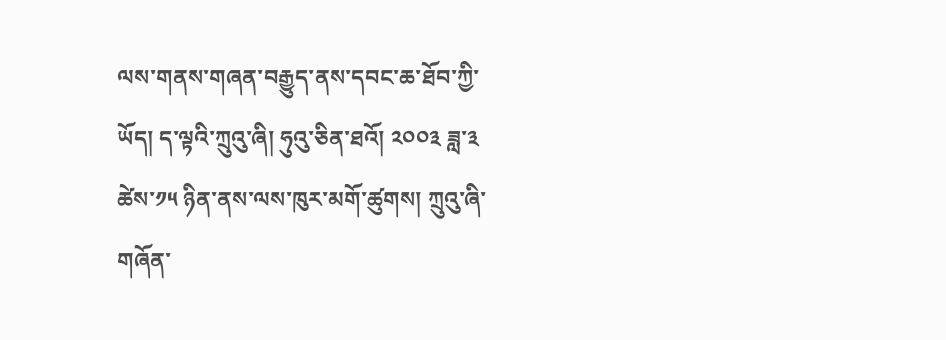ལས་གནས་གཞན་བརྒྱུད་ནས་དབང་ཆ་ཐོབ་ཀྱི་ཡོད། ད་ལྟའི་ཀྲུའུ་ཞི། ཧུའུ་ཅིན་ཐའོ། ༢༠༠༣ ཟླ་༣ ཚེས་༡༥ ཉིན་ནས་ལས་ཁུར་མགོ་ཚུགས། ཀྲུའུ་ཞི་གཞོན་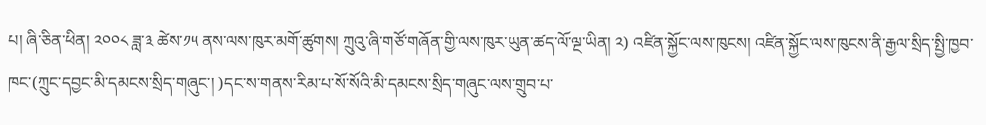པ། ཞི་ཅིན་ཕིན། ༢༠༠༨ ཟླ་༣ ཚེས་༡༥ ནས་ལས་ཁུར་མགོ་ཚུགས། ཀྲུའུ་ཞི་གཙོ་གཞོན་གྱི་ལས་ཁུར་ཡུན་ཚད་ལོ་ལྔ་ཡིན། ༢) འཛིན་སྐྱོང་ལས་ཁུངས། འཛིན་སྐྱོང་ལས་ཁུངས་ནི་རྒྱལ་སྲིད་སྤྱི་ཁྱབ་ཁང་(ཀྲུང་དབྱང་མི་དམངས་སྲིད་གཞུང་། )དང་ས་གནས་རིམ་པ་སོ་སོའི་མི་དམངས་སྲིད་གཞུང་ལས་གྲུབ་པ་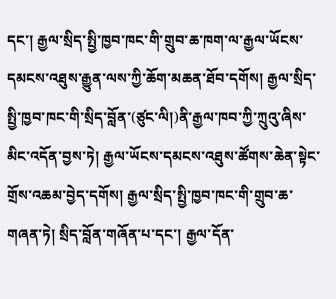དང་། རྒྱལ་སྲིད་སྤྱི་ཁྱབ་ཁང་གི་གྲུབ་ཆ་ཁག་ལ་རྒྱལ་ཡོངས་དམངས་འཐུས་རྒྱུན་ལས་ཀྱི་ཆོག་མཆན་ཐོབ་དགོས། རྒྱལ་སྲིད་སྤྱི་ཁྱབ་ཁང་གི་སྲིད་བློན་(ཙུང་ལི།)ནི་རྒྱལ་ཁབ་ཀྱི་ཀྲུའུ་ཞིས་མིང་འདོན་བྱས་ཏེ། རྒྱལ་ཡོངས་དམངས་འཐུས་ཚོགས་ཆེན་སྟེང་གྲོས་འཆམ་བྱེད་དགོས། རྒྱལ་སྲིད་སྤྱི་ཁྱབ་ཁང་གི་གྲུབ་ཆ་གཞན་ཏེ། སྲིད་བློན་གཞོན་པ་དང་། རྒྱལ་དོན་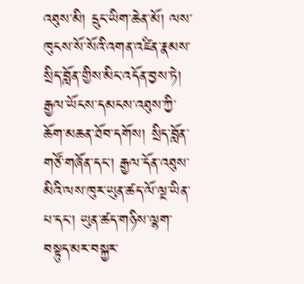འཐུས་མི། དྲུང་ཡིག་ཆེན་མོ། ལས་ཁུངས་སོ་སོའི་འགན་འཛིན་རྣམས་སྲིད་བློན་གྱིས་མིང་འདོན་བྱས་ཏེ། རྒྱལ་ཡོངས་དམངས་འཐུས་ཀྱི་ཆོག་མཆན་ཐོབ་དགོས། སྲིད་བློན་གཙོ་གཞོན་དང་། རྒྱལ་དོན་འཐུས་མིའི་ལས་ཁུར་ཡུན་ཚད་ལོ་ལྔ་ཡིན་པ་དང་། ཡུན་ཚད་གཉིས་ལྷག་བསྟུད་མར་བསྐྱར་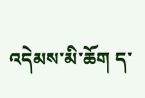འདེམས་མི་ཆོག ད་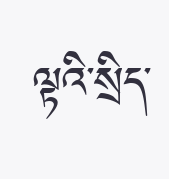ལྟའི་སྲིད་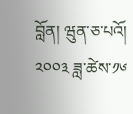བློན། ཝུན་ཅ་པའོ། ༢༠༠༣ ཟླ་ཚེས་༡༦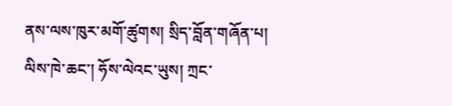ནས་ལས་ཁུར་མགོ་ཚུགས། སྲིད་བློན་གཞོན་པ། ལིས་ཁེ་ཆང་། ཧོས་ལེའང་ཡུས། ཀྲང་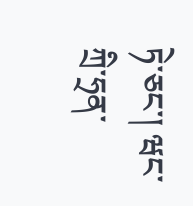ཏེ་ཅང་། ཝང་ཀྲི་ཧྲན་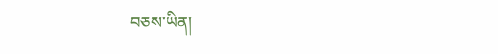བཅས་ཡིན།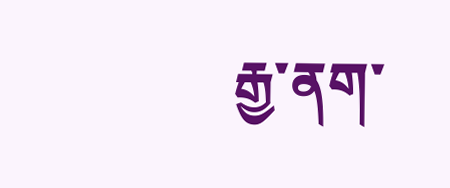རྒྱ་ནག་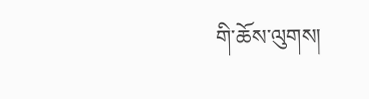གི་ཆོས་ལུགས།